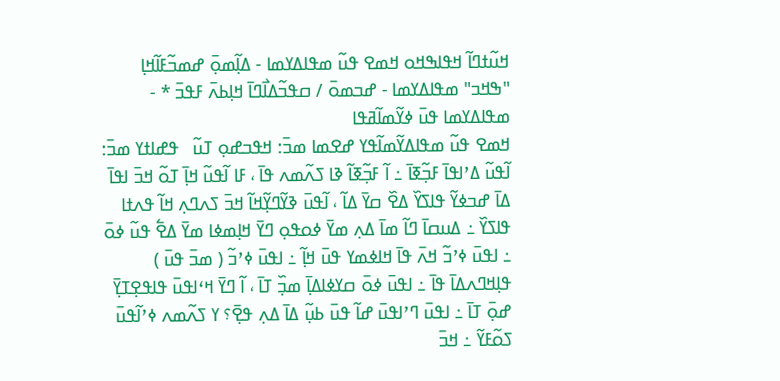ߞߎ߬ߙߣߊ߬ ߞߟߊߒߞߋ ߞߘߐ ߟߎ߬ ߘߟߊߡߌߘߊ - ߡߊ߲߬ߘߋ߲߫ ߝߘߏ߬ߓߊ߬ߞߊ߲ "ߒߞߏ" ߘߟߊߡߌߘߊ - ߝߏߘߋ߫ / ߛߟߏ߬ߡߊ߯ߣߊ߫ ߞߊ߲ߕߍ߫ ߓߟߏ߫ * - ߘߟߊߡߌߘߊ ߟߎ߫ ߦߌ߬ߘߊ߬ߥߟߊ
ߞߘߐ ߟߎ߬ ߘߟߊߡߌ߬ߘߊ߬ߟߌ ߝߐߘߊ ߘߏ߫: ߞߟߏߝߋ߲ ߠߎ߬   ߟߝߊߙߌ ߘߏ߫:
ߊ߬ߟߎ߬ ߡߴߊߟߊ߫ ߓߏ߲߬ߧߊ߫ ߸ ߊ߬ ߓߏ߲߬ߧߊ߬ ߢߊ ߖߍ߬ߘߍ ߟߊ߫ ، ߓߊ ߊ߬ߟߎ߬ ߞߊ߲߫ ߠߋ߬ ߞߏ߫ ߊߟߊ߫ ߡߊ߫ ߝߏߦߌ߬ ߟߊߖߌ߰ ߡߐ߰ ߛߌ߫ ߡߊ߬ ، ߊ߬ߟߎ߫ ߢߌ߬ߣߌ߲߬ߞߊ߬ ߞߏ߫ ߖߍߣߍ߲ ߞߊ߬ ߟߍߙߊ ߟߊߖߌ߰ ߸ ߡߎߛߊ߫ ߣߊ߬ ߘߊ߫ ߡߍ߲ ߘߌ߫ ߦߋߟߋ߲ ߣߌ߫ ߞߊ߲ߘߦߊ ߘߌ߫ ߡߐ߱ ߟߎ߬ ߦߋ߫ ߸ ߊߟߎ߫ ߦߴߏ߬ ߞߍ߫ ߟߊ߫ ߞߊߦߘߌ ߟߎ߫ ߞߊ߲߬ ߸ ߊߟߎ߫ ߦߴߏ߬ ( ߘߏ߫ ߟߎ߫ ) ߟߊ߲ߞߣߍߡߊ߫ ߟߊ߫ ߸ ߊߟߎ߫ ߦߋ߫ ߛߌߦߊߡߊ߲߫ ߘߏ߲߰ ߠߊ߫ ، ߊ߬ ߣߌ߫ ߞߵߊߟߎ߫ ߟߊߟߐ߲ߠߌ߲߫ ߝߋ߲߫ ߠߊ߫ ߸ ߊߟߎ߫ ߣߴߊߟߎ߫ ߝߊ߬ ߟߎ߫ ߕߎ߲߬ ߡߊ߫ ߡߍ߲ ߟߐ߲߫؟ ߌ ߖߍ߬ߘߍ ߦߴߊ߬ߟߎ߫ ߖߋ߬ߓߌ߬ ߸ ߞߏ߫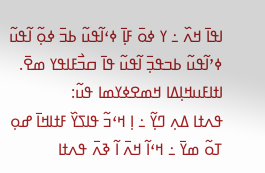ߊߟߊ߫ ߞߍ߰ ߸ ߌ ߦߋ߫ ߓߊ߲߫ ߦߵߊ߬ߟߎ߬ ߕߏ߫ ߦߋ߲߬ ߊ߬ߟߎ߬ ߦߴߊ߬ߟߎ߬ ߕߏߟߏ߲߫ ߊ߬ߟߎ߬ ߟߊ߫ ߛߏ߯ߓߊߟߌ ߘߐ߫.
ߊߙߊߓߎߞߊ߲ߡߊ ߞߘߐߦߌߘߊ ߟߎ߬:
ߟߍߙߊ ߡߍ߲ ߣߌ߲߬ ߸ ߊ߲ ߞߵߏ߬ ߟߊߖߌ߰ ߓߙߊߞߊ߫ ߝߋ߲ ߠߋ߬ ߘߌ߫ ߸ ߞߵߊ߬ ߞߍ߫ ߊ߬ ߢߍ߫ ߟߍߙߊ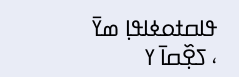ߟߊߛߙߋߦߊߟߊ߲ ߘߌ߫ ، ߖߐ߲߰ߛߊ߫ ߌ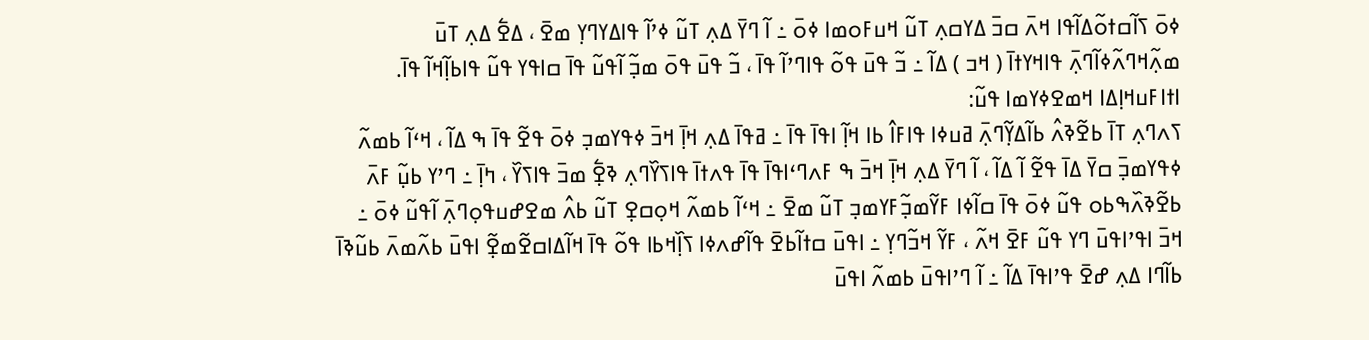ߦߋ߫ ߖߊ߬ߛߙߋ߬ߡߊ߬ߟߊ ߞߍ߫ ߛߏ߫ ߡߌߛߍ߲ ߠߎ߬ ߞߎߓߋߘߊ ߦߋ߫ ߸ ߊ߬ ߣߌ߫ ߡߍ߲ ߠߎ߬ ߦߴߊ߬ ߟߊߡߌߣߌ߲ ߘߐ߫ ، ߡߐ߱ ߡߍ߲ ߠߎ߫ ߘߍ߲߬ߞߣߍ߬ߦߊ߬ߣߍ߲߫ ߟߊߞߌߙߊ߫ ( ߞߏ ) ߡߊ߬ ߸ ߏ߬ ߟߎ߫ ߟߋ߬ ߟߊߣߴߊ߬ ߟߊ߫ ، ߏ߬ ߟߎ߫ ߟߋ߫ ߘߏ߲߬ ߊ߬ߟߎ߬ ߟߊ߫ ߛߊߟߌ ߟߎ߬ ߟߊߕߊ߲߬ߞߊ߬ ߟߊ߫.
ߊߙߊߓߎߞߊ߲ߡߊ ߞߘߐߦߌߘߊ ߟߎ߬:
ߖߍߣߍ߲ ߠߊ߫ ߕߐ߬ߢߍ߮ ߕߊ߬ߡߌ߲߬ߣߍ߲߫ ߥߎߦߊ ߟߊߓߊ߮ ߕߊ ߞߊ߲߬ ߊߟߊ߫ ߟߊ߫ ߸ ߥߟߊ߫ ߡߍ߲ ߞߊ߲߫ ߞߏ߫ ߦߟߌߘߏ߲ ߦߋ߫ ߟߐ߬ ߟߊ߫ ߒ ߡߊ߬ ، ߞߵߊ߬ ߕߘߍ߬ ߦߟߌߘߏ߲߫ ߛߌ߫ ߡߊ߫ ߟߐ߬ ߊ߬ ߡߊ߬ ، ߊ߬ ߣߌ߫ ߡߍ߲ ߞߊ߲߫ ߞߏ߫ ߒ ߓߍߣߵߊߟߊ߫ ߟߊ߫ ߟߍߙߊ߫ ߟߊߖߌ߰ߣߍ߲ ߢߐ߲߱ ߘߏ߫ ߟߊߖߌ߰ ، ߤߊ߲߫ ߸ ߣߴߌ ߕߎ߲߬ ߓߍ߫ ߕߐ߬ߢߍ߰ߒߕߋ ߟߎ߬ ߦߋ߫ ߟߊ߫ ߛߊ߬ߦߊ ߓߌ߬ߘߏ߲߬ߓߌߘߏ߲ ߠߎ߬ ߘߐ߫ ߸ ߞߵߊ߬ ߕߘߍ߬ ߞߋ߲ߛߐ߲ ߠߎ߬ ߕߍ߮ ߘߐߝߎߟߋ߲ߣߍ߲߫ ߊ߬ߟߎ߬ ߦߋ߫ ߸ ߞߏ߫ ߊߟߴߊߟߎ߫ ߣߌ ߟߎ߬ ߓߐ߫ ߞߍ߬ ، ߓߌ߬ ߞߏ߬ߣߌ߲ ߸ ߊߟߎ߫ ߛߙߊ߬ߕߐ߫ ߟߊ߬ߝߍߦߊ ߖߊ߲߰ߞߕߊ ߟߋ߬ ߟߊ߫ ߞߊ߬ߡߊߛߐ߬ߘߐ߲߬ ߊߟߎ߫ ߕߍ߬ߘߍ߫ ߕߎ߬ߢߊ߫ ߕߊ߬ߣߊ ߡߍ߲ ߝߐ߫ ߟߴߊߟߊ߫ ߡߊ߬ ߸ ߊ߬ ߣߴߊߟߎ߫ ߕߘߍ߬ ߊߟߎ߫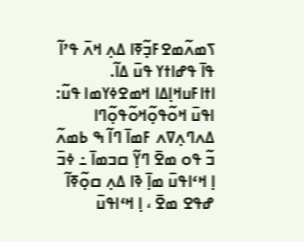ߖߘߍ߬ߘߐߓߏ߲߬ߧߊ ߡߍ߲ ߞߍ߫ ߟߴߊ߬ ߟߊ߫ ߟߝߊߙߌ ߟߎ߫ ߡߊ߬.
ߊߙߊߓߎߞߊ߲ߡߊ ߞߘߐߦߌߘߊ ߟߎ߬:
ߊߟߎ߫ ߞߋ߬ߟߋ߲߬ߞߋ߬ߟߋ߲߬ߣߊ ߡߍߣߍ߲ߜߍ ߓߘߊ߫ ߣߊ߬ ߒ ߕߘߍ߬ ߏ߬ ߟߋ ߘߐ߫ ߣߌ߲߬ ߛߏߘߊ߫ ߸ ߦߏ߫ ߊ߲ ߞߵߊߟߎ߫ ߘߊ߲߫ ߢߊ ߡߍ߲ ߛߋ߲߬ߧߊ߬ ߝߟߐ ߘߐ߫ ، ߊ߲ ߞߵߊߟߎ߫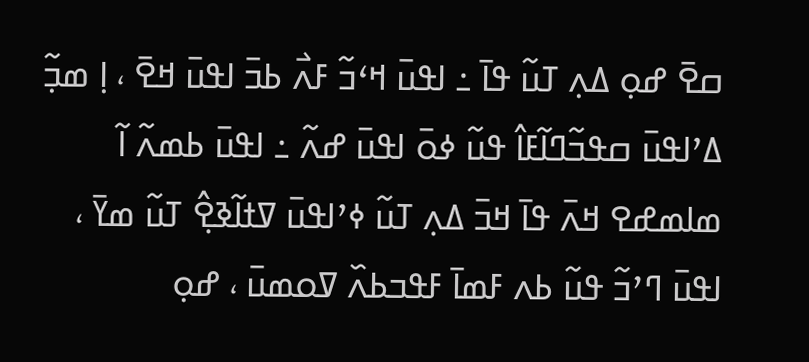ߛߐ߫ ߝߋ߲ ߡߍ߲ ߠߎ߬ ߟߊ߫ ߸ ߊߟߎ߫ ߞߵߏ߬ ߓߍ߯ ߕߏ߫ ߊߟߎ߫ ߞߐ߫ ، ߊ߲ ߘߏ߲߬ ߡߴߊߟߎ߫ ߛߟߏ߬ߣߊ߬ߓߊ߮ ߟߎ߬ ߦߋ߫ ߊߟߎ߫ ߝߍ߬ ߸ ߊߟߎ߫ ߕߘߍ߬ ߊ߬ ߘߊߘߝߐ ߞߍ߫ ߟߊ߫ ߞߏ߫ ߡߍ߲ ߠߎ߬ ߦߴߊߟߎ߫ ߜߙߊ߬ߢߐ߲߮ ߠߎ߬ ߘߌ߫ ، ߊߟߎ߫ ߣߴߏ߬ ߟߎ߬ ߕߍ ߓߘߊ߫ ߓߟߏߕߍ߰ ߜߋߘߎ߫ ، ߝߋ߲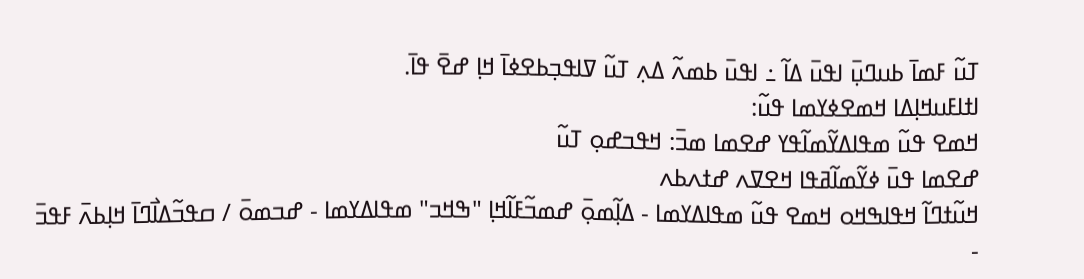ߠߎ߬ ߓߘߊ߫ ߕߎߣߎ߲߫ ߊߟߎ߫ ߡߊ߬ ߸ ߊߟߎ߫ ߕߘߍ߬ ߡߍ߲ ߠߎ߬ ߜߊߟߏ߲ߕߐߦߊ߫ ߞߊ߲ ߝߐ߫ ߟߊ߫.
ߊߙߊߓߎߞߊ߲ߡߊ ߞߘߐߦߌߘߊ ߟߎ߬:
ߞߘߐ ߟߎ߬ ߘߟߊߡߌ߬ߘߊ߬ߟߌ ߝߐߘߊ ߘߏ߫: ߞߟߏߝߋ߲ ߠߎ߬
ߝߐߘߊ ߟߎ߫ ߦߌ߬ߘߊ߬ߥߟߊ ߞߐߜߍ ߝߙߍߕߍ
ߞߎ߬ߙߣߊ߬ ߞߟߊߒߞߋ ߞߘߐ ߟߎ߬ ߘߟߊߡߌߘߊ - ߡߊ߲߬ߘߋ߲߫ ߝߘߏ߬ߓߊ߬ߞߊ߲ "ߒߞߏ" ߘߟߊߡߌߘߊ - ߝߏߘߋ߫ / ߛߟߏ߬ߡߊ߯ߣߊ߫ ߞߊ߲ߕߍ߫ ߓߟߏ߫ -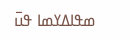ߘߟߊߡߌߘߊ ߟߎ߫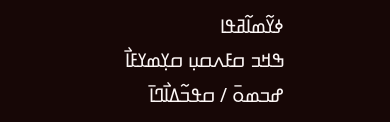ߦߌ߬ߘߊ߬ߥߟߊ
ߒߞߏ ߛߓߍߛߎ߲ ߛߌ߲ߘߌߓߊ߯ ߝߏߘߋ߫ / ߛߟߏ߬ߡߊ߯ߣߊ߫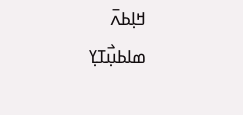ߞߊ߲ߕߍ߫
ߘߊߕߎ߲߯ߠߌ߲